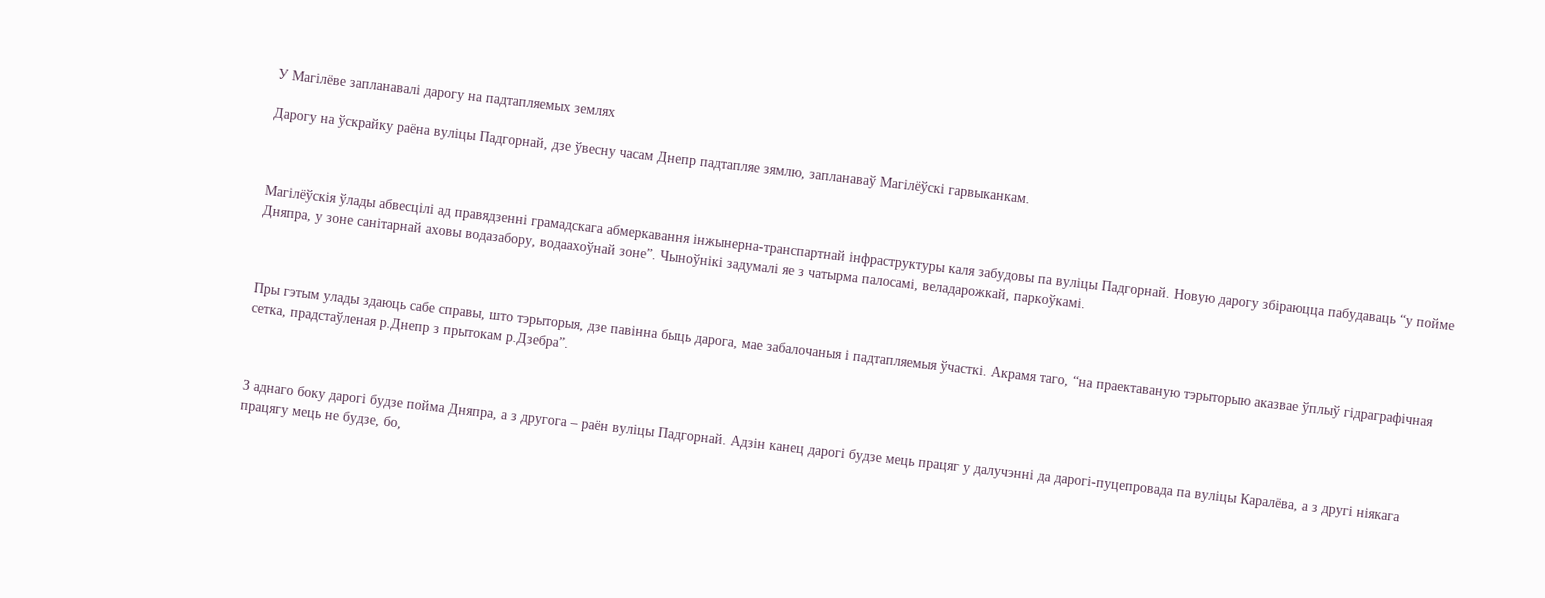У Магілёве запланавалі дарогу на падтапляемых землях

Дарогу на ўскрайку раёна вуліцы Падгорнай, дзе ўвесну часам Днепр падтапляе зямлю, запланаваў Магілёўскі гарвыканкам.



Магілёўскія ўлады абвесцілі ад правядзенні грамадскага абмеркавання інжынерна-транспартнай інфраструктуры каля забудовы па вуліцы Падгорнай. Новую дарогу збіраюцца пабудаваць “у пойме Дняпра, у зоне санітарнай аховы водазабору, водаахоўнай зоне”. Чыноўнікі задумалі яе з чатырма палосамі, веладарожкай, паркоўкамі.



Пры гэтым улады здаюць сабе справы, што тэрыторыя, дзе павінна быць дарога, мае забалочаныя і падтапляемыя ўчасткі. Акрамя таго, “на праектаваную тэрыторыю аказвае ўплыў гідраграфічная сетка, прадстаўленая р.Днепр з прытокам р.Дзебра”.



З аднаго боку дарогі будзе пойма Дняпра, а з другога – раён вуліцы Падгорнай. Адзін канец дарогі будзе мець працяг у далучэнні да дарогі-пуцепровада па вуліцы Каралёва, а з другі ніякага працягу мець не будзе, бо,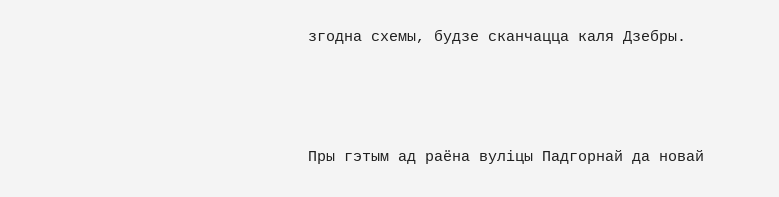згодна схемы, будзе сканчацца каля Дзебры.



Пры гэтым ад раёна вуліцы Падгорнай да новай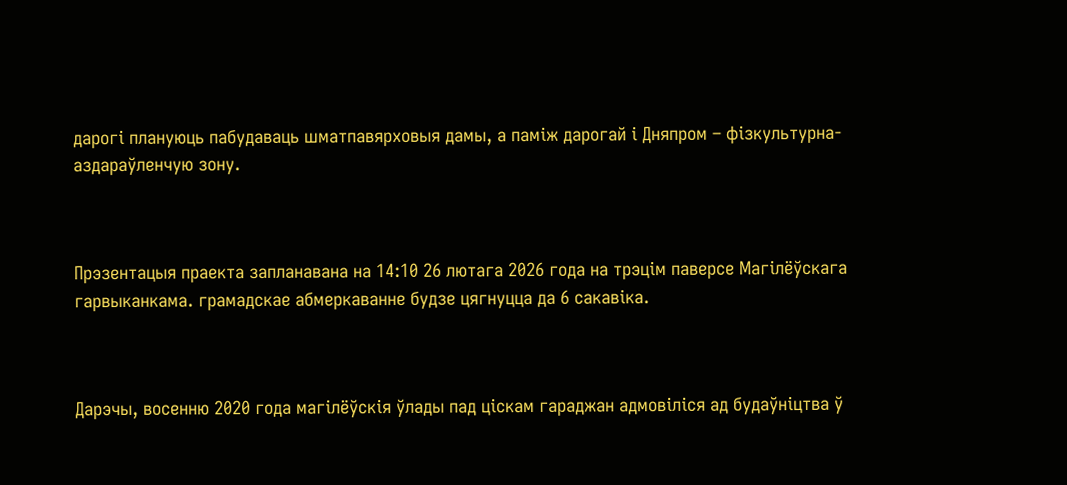дарогі плануюць пабудаваць шматпавярховыя дамы, а паміж дарогай і Дняпром – фізкультурна-аздараўленчую зону.



Прэзентацыя праекта запланавана на 14:10 26 лютага 2026 года на трэцім паверсе Магілёўскага гарвыканкама. грамадскае абмеркаванне будзе цягнуцца да 6 сакавіка.



Дарэчы, восенню 2020 года магілёўскія ўлады пад ціскам гараджан адмовіліся ад будаўніцтва ў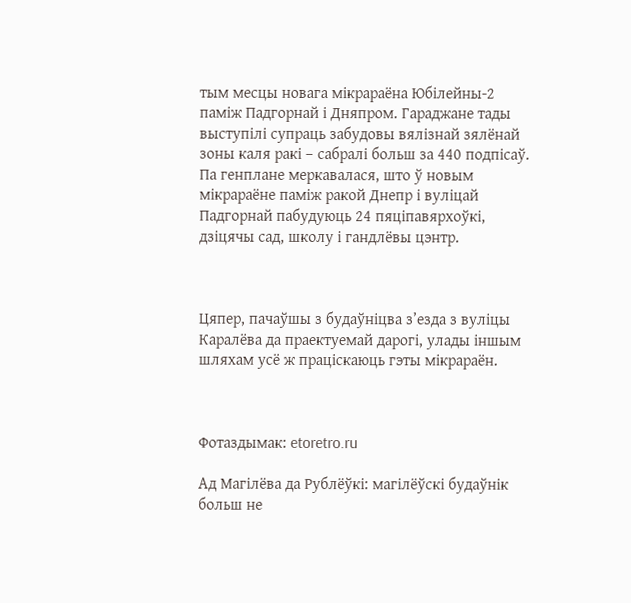тым месцы новага мікрараёна Юбілейны-2 паміж Падгорнай і Дняпром. Гараджане тады выступілі супраць забудовы вялізнай зялёнай зоны каля ракі – сабралі больш за 440 подпісаў. Па генплане меркавалася, што ў новым мікрараёне паміж ракой Днепр і вуліцай Падгорнай пабудуюць 24 пяціпавярхоўкі, дзіцячы сад, школу і гандлёвы цэнтр.



Цяпер, пачаўшы з будаўніцва з’езда з вуліцы Каралёва да праектуемай дарогі, улады іншым шляхам усё ж праціскаюць гэты мікрараён.



Фотаздымак: etoretro.ru

Ад Магілёва да Рублёўкі: магілёўскі будаўнік больш не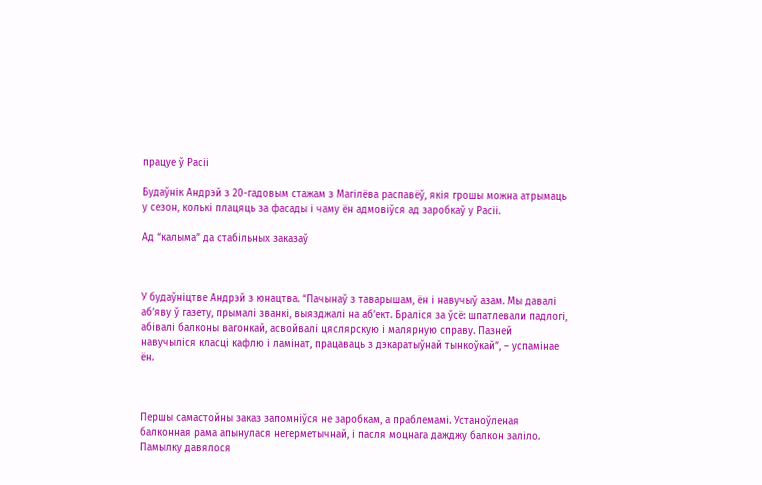працуе ў Расіі

Будаўнік Андрэй з 20-гадовым стажам з Магілёва распавёў, якія грошы можна атрымаць у сезон, колькі плацяць за фасады і чаму ён адмовіўся ад заробкаў у Расіі.

Ад “калыма” да стабільных заказаў



У будаўніцтве Андрэй з юнацтва. “Пачынаў з таварышам, ён і навучыў азам. Мы давалі аб’яву ў газету, прымалі званкі, выязджалі на аб’ект. Браліся за ўсё: шпатлевали падлогі, абівалі балконы вагонкай, асвойвалі цяслярскую і малярную справу. Пазней навучыліся класці кафлю і ламінат, працаваць з дэкаратыўнай тынкоўкай”, – успамінае ён.



Першы самастойны заказ запомніўся не заробкам, а праблемамі. Устаноўленая балконная рама апынулася негерметычнай, і пасля моцнага дажджу балкон заліло. Памылку давялося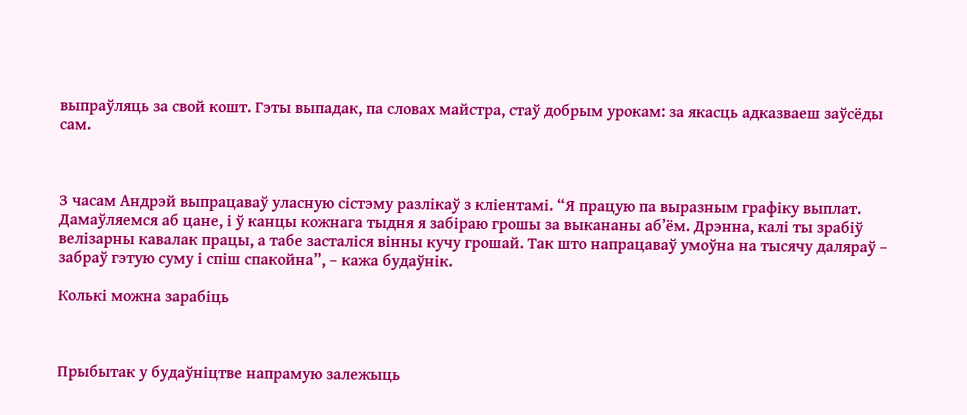выпраўляць за свой кошт. Гэты выпадак, па словах майстра, стаў добрым урокам: за якасць адказваеш заўсёды сам.



З часам Андрэй выпрацаваў уласную сістэму разлікаў з кліентамі. “Я працую па выразным графіку выплат. Дамаўляемся аб цане, і ў канцы кожнага тыдня я забіраю грошы за выкананы аб’ём. Дрэнна, калі ты зрабіў велізарны кавалак працы, а табе засталіся вінны кучу грошай. Так што напрацаваў умоўна на тысячу даляраў – забраў гэтую суму і спіш спакойна”, – кажа будаўнік.

Колькі можна зарабіць



Прыбытак у будаўніцтве напрамую залежыць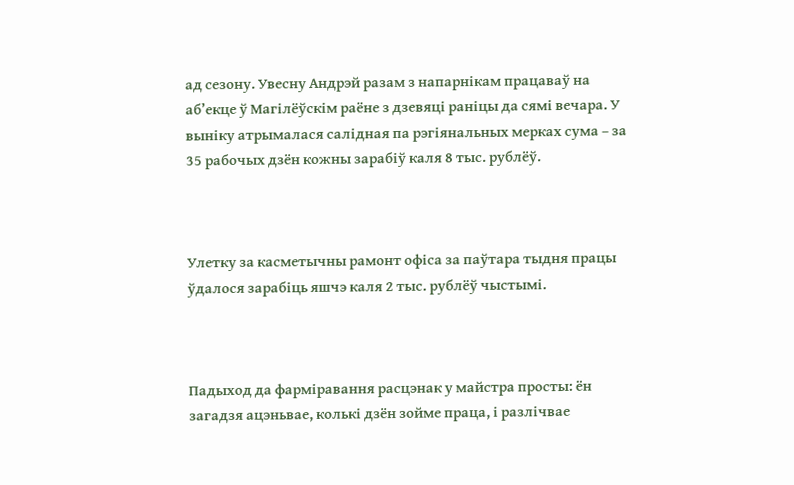ад сезону. Увесну Андрэй разам з напарнікам працаваў на аб’екце ў Магілёўскім раёне з дзевяці раніцы да сямі вечара. У выніку атрымалася салідная па рэгіянальных мерках сума – за 35 рабочых дзён кожны зарабіў каля 8 тыс. рублёў.



Улетку за касметычны рамонт офіса за паўтара тыдня працы ўдалося зарабіць яшчэ каля 2 тыс. рублёў чыстымі.



Падыход да фарміравання расцэнак у майстра просты: ён загадзя ацэньвае, колькі дзён зойме праца, і разлічвае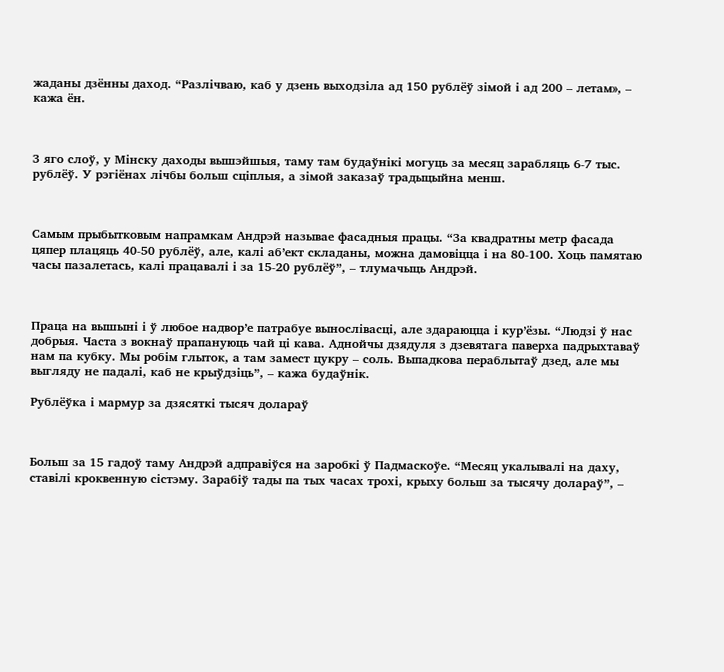жаданы дзённы даход. “Разлічваю, каб у дзень выходзіла ад 150 рублёў зімой і ад 200 – летам», – кажа ён.



З яго слоў, у Мінску даходы вышэйшыя, таму там будаўнікі могуць за месяц зарабляць 6-7 тыс. рублёў. У рэгіёнах лічбы больш сціплыя, а зімой заказаў традыцыйна менш.



Самым прыбытковым напрамкам Андрэй называе фасадныя працы. “За квадратны метр фасада цяпер плацяць 40-50 рублёў, але, калі аб’ект складаны, можна дамовіцца і на 80-100. Хоць памятаю часы пазалетась, калі працавалі і за 15-20 рублёў”, – тлумачыць Андрэй.



Праца на вышыні і ў любое надвор’е патрабуе вынослівасці, але здараюцца і кур’ёзы. “Людзі ў нас добрыя. Часта з вокнаў прапануюць чай ці кава. Аднойчы дзядуля з дзевятага паверха падрыхтаваў нам па кубку. Мы робім глыток, а там замест цукру – соль. Выпадкова пераблытаў дзед, але мы выгляду не падалі, каб не крыўдзіць”, – кажа будаўнік.

Рублёўка і мармур за дзясяткі тысяч долараў



Больш за 15 гадоў таму Андрэй адправіўся на заробкі ў Падмаскоўе. “Месяц укалывалі на даху, ставілі кроквенную сістэму. Зарабіў тады па тых часах трохі, крыху больш за тысячу долараў”, –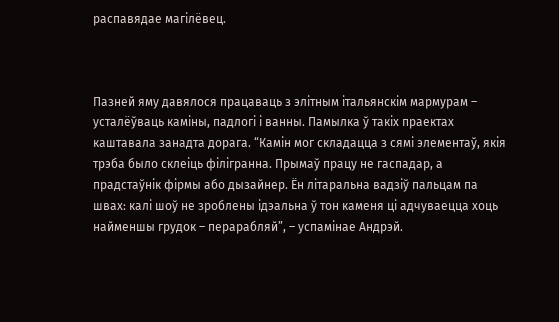распавядае магілёвец.



Пазней яму давялося працаваць з элітным італьянскім мармурам – усталёўваць каміны, падлогі і ванны. Памылка ў такіх праектах каштавала занадта дорага. “Камін мог складацца з сямі элементаў, якія трэба было склеіць філігранна. Прымаў працу не гаспадар, а прадстаўнік фірмы або дызайнер. Ён літаральна вадзіў пальцам па швах: калі шоў не зроблены ідэальна ў тон каменя ці адчуваецца хоць найменшы грудок – перарабляй”, – успамінае Андрэй.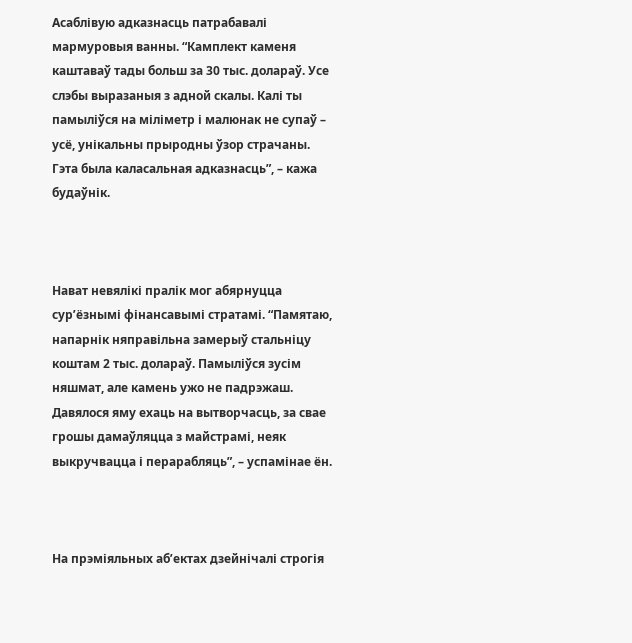Асаблівую адказнасць патрабавалі мармуровыя ванны. “Камплект каменя каштаваў тады больш за 30 тыс. долараў. Усе слэбы выразаныя з адной скалы. Калі ты памыліўся на міліметр і малюнак не супаў – усё, унікальны прыродны ўзор страчаны. Гэта была каласальная адказнасць”, – кажа будаўнік.



Нават невялікі пралік мог абярнуцца сур’ёзнымі фінансавымі стратамі. “Памятаю, напарнік няправільна замерыў стальніцу коштам 2 тыс. долараў. Памыліўся зусім няшмат, але камень ужо не падрэжаш. Давялося яму ехаць на вытворчасць, за свае грошы дамаўляцца з майстрамі, неяк выкручвацца і перарабляць”, – успамінае ён.



На прэміяльных аб’ектах дзейнічалі строгія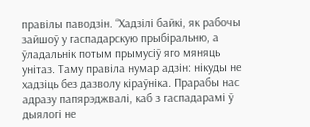правілы паводзін. “Хадзілі байкі, як рабочы зайшоў у гаспадарскую прыбіральню, а ўладальнік потым прымусіў яго мяняць унітаз. Таму правіла нумар адзін: нікуды не хадзіць без дазволу кіраўніка. Прарабы нас адразу папярэджвалі, каб з гаспадарамі ў дыялогі не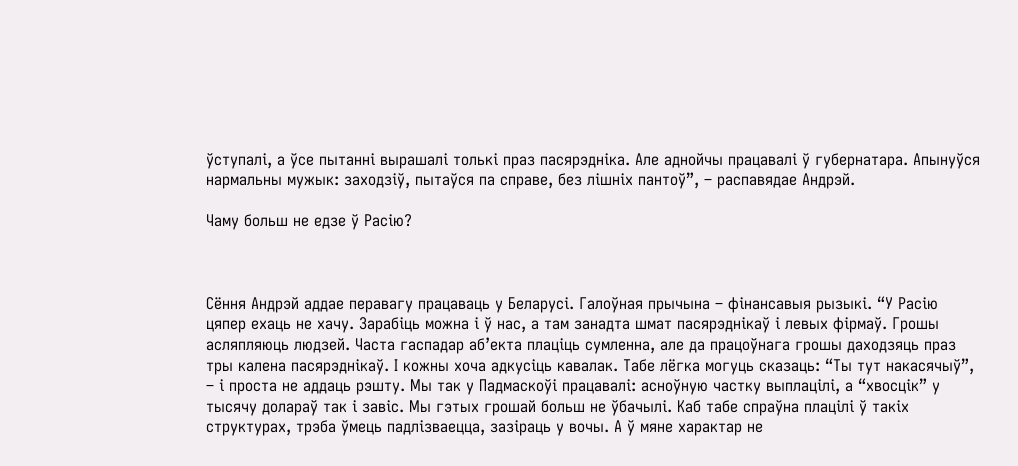ўступалі, а ўсе пытанні вырашалі толькі праз пасярэдніка. Але аднойчы працавалі ў губернатара. Апынуўся нармальны мужык: заходзіў, пытаўся па справе, без лішніх пантоў”, – распавядае Андрэй.

Чаму больш не едзе ў Расію?



Сёння Андрэй аддае перавагу працаваць у Беларусі. Галоўная прычына – фінансавыя рызыкі. “У Расію цяпер ехаць не хачу. Зарабіць можна і ў нас, а там занадта шмат пасярэднікаў і левых фірмаў. Грошы асляпляюць людзей. Часта гаспадар аб’екта плаціць сумленна, але да працоўнага грошы даходзяць праз тры калена пасярэднікаў. І кожны хоча адкусіць кавалак. Табе лёгка могуць сказаць: “Ты тут накасячыў”, – і проста не аддаць рэшту. Мы так у Падмаскоўі працавалі: асноўную частку выплацілі, а “хвосцік” у тысячу долараў так і завіс. Мы гэтых грошай больш не ўбачылі. Каб табе спраўна плацілі ў такіх структурах, трэба ўмець падлізваецца, зазіраць у вочы. А ў мяне характар не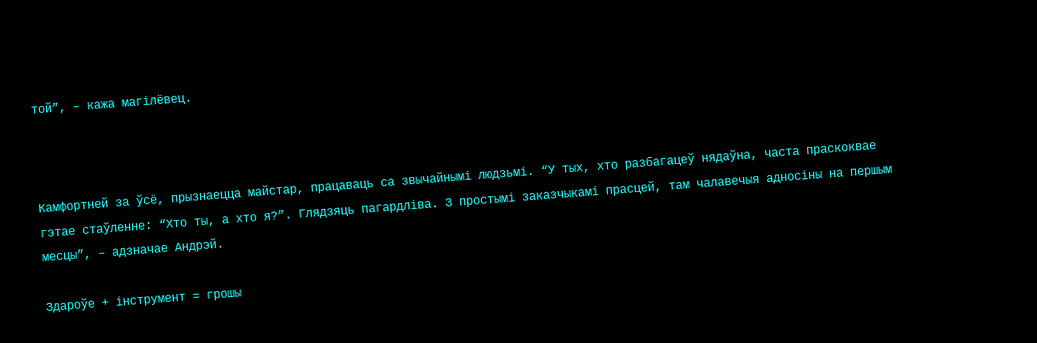той”, – кажа магілёвец.



Камфортней за ўсё, прызнаецца майстар, працаваць са звычайнымі людзьмі. “У тых, хто разбагацеў нядаўна, часта праскоквае гэтае стаўленне: “Хто ты, а хто я?”. Глядзяць пагардліва. З простымі заказчыкамі прасцей, там чалавечыя адносіны на першым месцы”, – адзначае Андрэй.

Здароўе + інструмент = грошы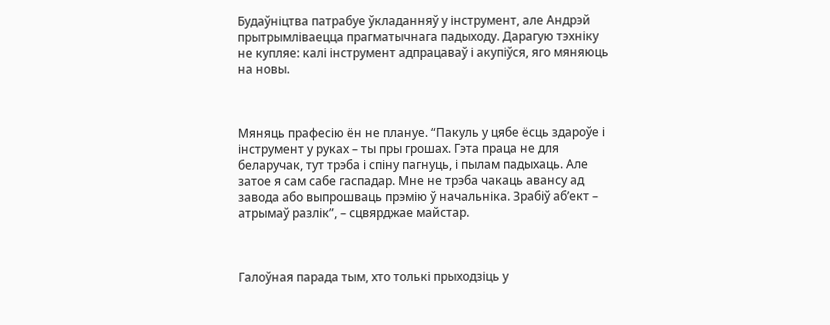Будаўніцтва патрабуе ўкладанняў у інструмент, але Андрэй прытрымліваецца прагматычнага падыходу. Дарагую тэхніку не купляе: калі інструмент адпрацаваў і акупіўся, яго мяняюць на новы.



Мяняць прафесію ён не плануе. “Пакуль у цябе ёсць здароўе і інструмент у руках – ты пры грошах. Гэта праца не для беларучак, тут трэба і спіну пагнуць, і пылам падыхаць. Але затое я сам сабе гаспадар. Мне не трэба чакаць авансу ад завода або выпрошваць прэмію ў начальніка. Зрабіў аб’ект – атрымаў разлік”, – сцвярджае майстар.



Галоўная парада тым, хто толькі прыходзіць у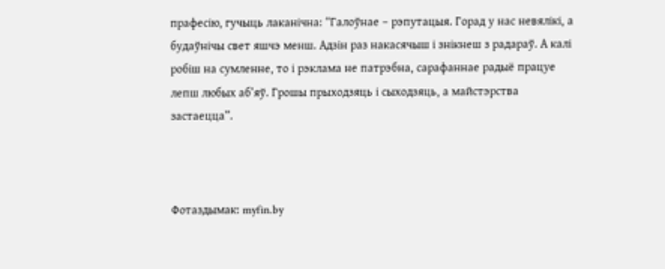прафесію, гучыць лаканічна: “Галоўнае – рэпутацыя. Горад у нас невялікі, а будаўнічы свет яшчэ менш. Адзін раз накасячыш і знікнеш з радараў. А калі робіш на сумленне, то і рэклама не патрэбна, сарафаннае радыё працуе лепш любых аб’яў. Грошы прыходзяць і сыходзяць, а майстэрства застаецца”.



Фотаздымак: myfin.by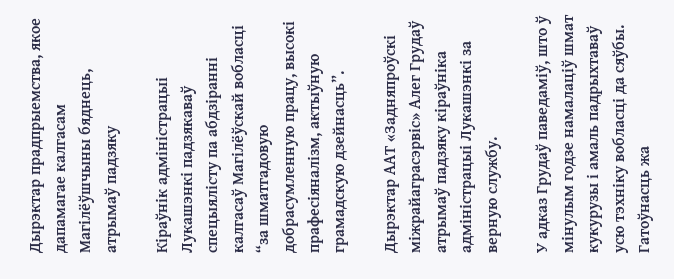Дырэктар прадпрыемства, якое дапамагае калгасам Магілёўшчыны бяднець, атрымаў падзяку

Кіраўнік адміністрацыі Лукашэнкі падзякаваў спецыялісту па абдзіранні калгасаў Магілёўскай вобласці “за шматгадовую добрасумленную працу, высокі прафесіяналізм, актыўную грамадскую дзейнасць”.

Дырэктар ААТ «Задняпроўскі міжрайаграсэрвіс» Алег Грудаў атрымаў падзяку кіраўніка адміністрацыі Лукашэнкі за верную службу.

У адказ Грудаў паведаміў, што ў мінулым годзе намалаціў шмат кукурузы і амаль падрыхтаваў усю тэхніку вобласці да сяўбы. Гатоўнасць жа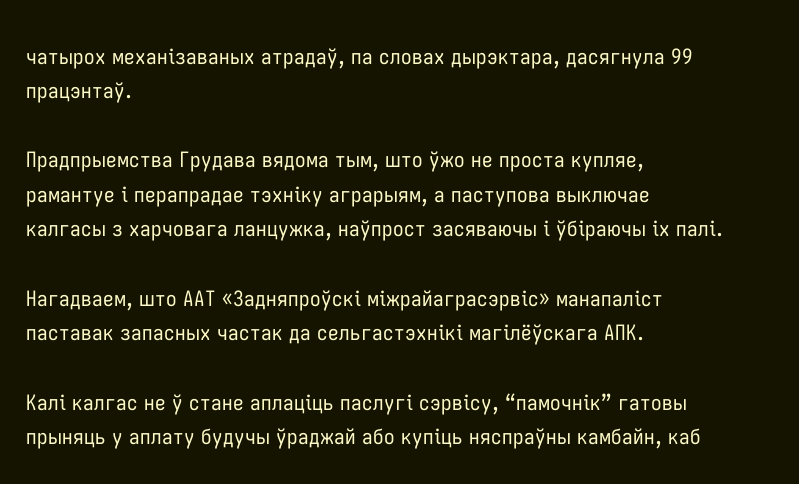чатырох механізаваных атрадаў, па словах дырэктара, дасягнула 99 працэнтаў.

Прадпрыемства Грудава вядома тым, што ўжо не проста купляе, рамантуе і перапрадае тэхніку аграрыям, а паступова выключае калгасы з харчовага ланцужка, наўпрост засяваючы і ўбіраючы іх палі.

Нагадваем, што ААТ «Задняпроўскі міжрайаграсэрвіс» манапаліст паставак запасных частак да сельгастэхнікі магілёўскага АПК.

Калі калгас не ў стане аплаціць паслугі сэрвісу, “памочнік” гатовы прыняць у аплату будучы ўраджай або купіць няспраўны камбайн, каб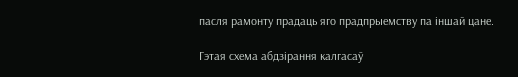пасля рамонту прадаць яго прадпрыемству па іншай цане.

Гэтая схема абдзірання калгасаў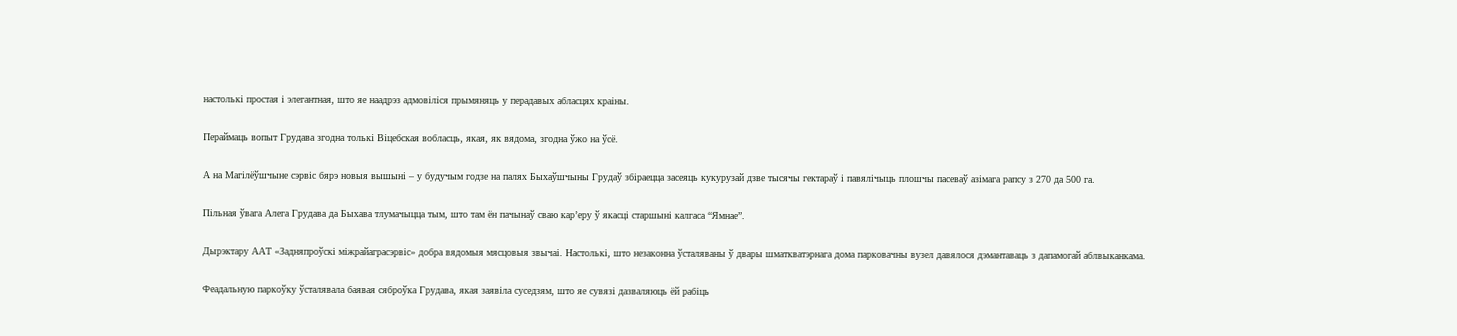настолькі простая і элегантная, што яе наадрэз адмовіліся прымяняць у перадавых абласцях краіны.

Пераймаць вопыт Грудава згодна толькі Віцебская вобласць, якая, як вядома, згодна ўжо на ўсё.

А на Магілёўшчыне сэрвіс бярэ новыя вышыні – у будучым годзе на палях Быхаўшчыны Грудаў збіраецца засеяць кукурузай дзве тысячы гектараў і павялічыць плошчы пасеваў азімага рапсу з 270 да 500 га.

Пільная ўвага Алега Грудава да Быхава тлумачыцца тым, што там ён пачынаў сваю кар’еру ў якасці старшыні калгаса “Ямнае”.

Дырэктару ААТ «Задняпроўскі міжрайаграсэрвіс» добра вядомыя мясцовыя звычаі. Настолькі, што незаконна ўсталяваны ў двары шматкватэрнага дома парковачны вузел давялося дэмантаваць з дапамогай аблвыканкама.

Феадальную паркоўку ўсталявала баявая сяброўка Грудава, якая заявіла суседзям, што яе сувязі дазваляюць ёй рабіць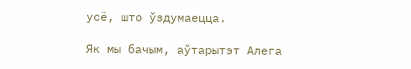усё, што ўздумаецца.

Як мы бачым, аўтарытэт Алега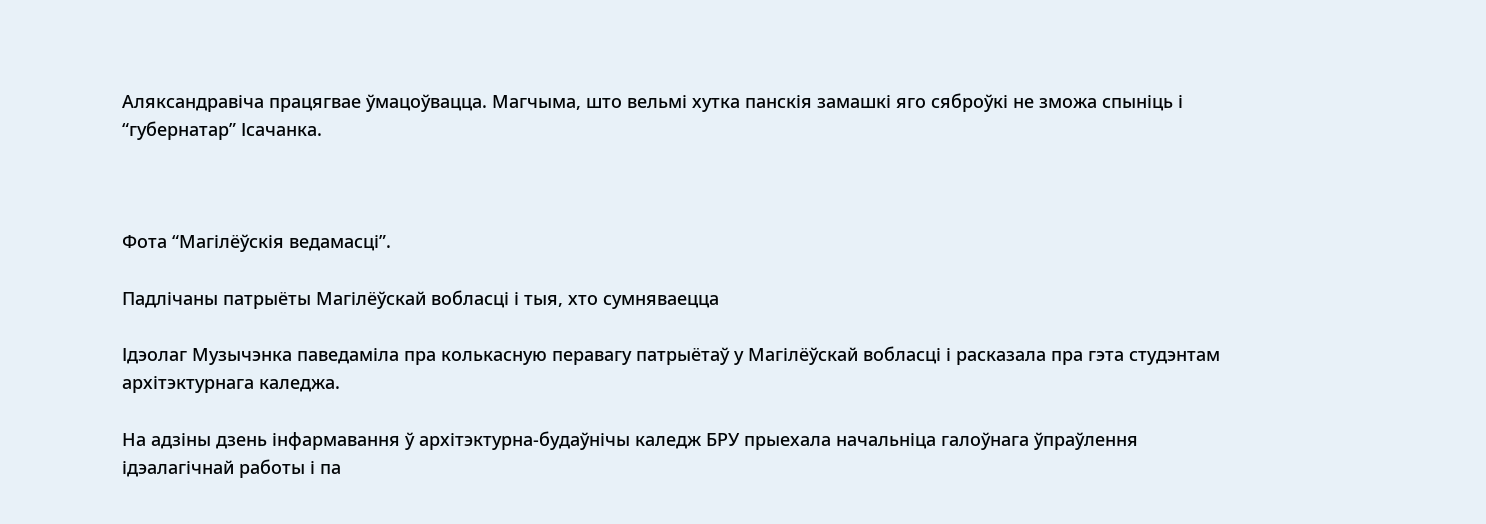Аляксандравіча працягвае ўмацоўвацца. Магчыма, што вельмі хутка панскія замашкі яго сяброўкі не зможа спыніць і “губернатар” Ісачанка.



Фота “Магілёўскія ведамасці”.

Падлічаны патрыёты Магілёўскай вобласці і тыя, хто сумняваецца

Ідэолаг Музычэнка паведаміла пра колькасную перавагу патрыётаў у Магілёўскай вобласці і расказала пра гэта студэнтам архітэктурнага каледжа.

На адзіны дзень інфармавання ў архітэктурна-будаўнічы каледж БРУ прыехала начальніца галоўнага ўпраўлення ідэалагічнай работы і па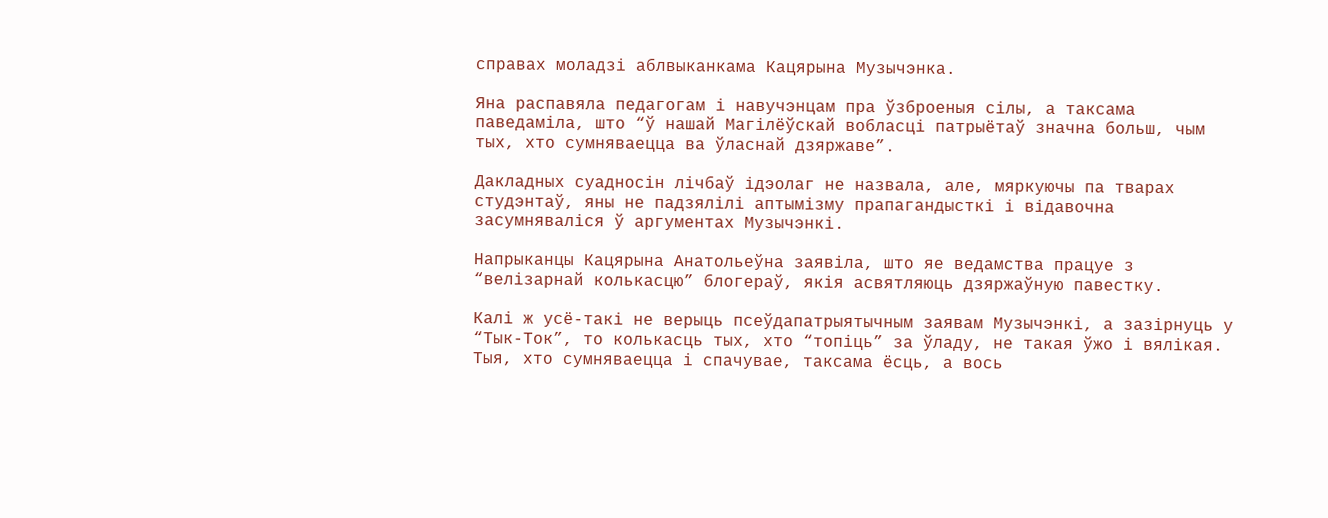справах моладзі аблвыканкама Кацярына Музычэнка.

Яна распавяла педагогам і навучэнцам пра ўзброеныя сілы, а таксама паведаміла, што “ў нашай Магілёўскай вобласці патрыётаў значна больш, чым тых, хто сумняваецца ва ўласнай дзяржаве”.

Дакладных суадносін лічбаў ідэолаг не назвала, але, мяркуючы па тварах студэнтаў, яны не падзялілі аптымізму прапагандысткі і відавочна засумняваліся ў аргументах Музычэнкі.

Напрыканцы Кацярына Анатольеўна заявіла, што яе ведамства працуе з “велізарнай колькасцю” блогераў, якія асвятляюць дзяржаўную павестку.

Калі ж усё-такі не верыць псеўдапатрыятычным заявам Музычэнкі, а зазірнуць у “Тык-Ток”, то колькасць тых, хто “топіць” за ўладу, не такая ўжо і вялікая. Тыя, хто сумняваецца і спачувае, таксама ёсць, а вось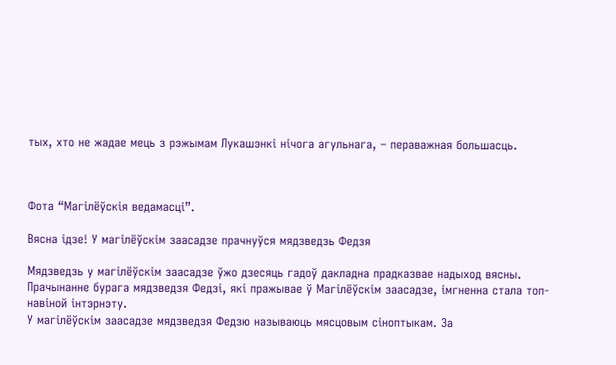тых, хто не жадае мець з рэжымам Лукашэнкі нічога агульнага, – пераважная большасць.



Фота “Магілёўскія ведамасці”.

Вясна ідзе! У магілёўскім заасадзе прачнуўся мядзведзь Федзя

Мядзведзь у магілёўскім заасадзе ўжо дзесяць гадоў дакладна прадказвае надыход вясны.
Прачынанне бурага мядзведзя Федзі, які пражывае ў Магілёўскім заасадзе, імгненна стала топ-навіной інтэрнэту.
У магілёўскім заасадзе мядзведзя Федзю называюць мясцовым сіноптыкам. За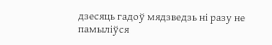дзесяць гадоў мядзведзь ні разу не памыліўся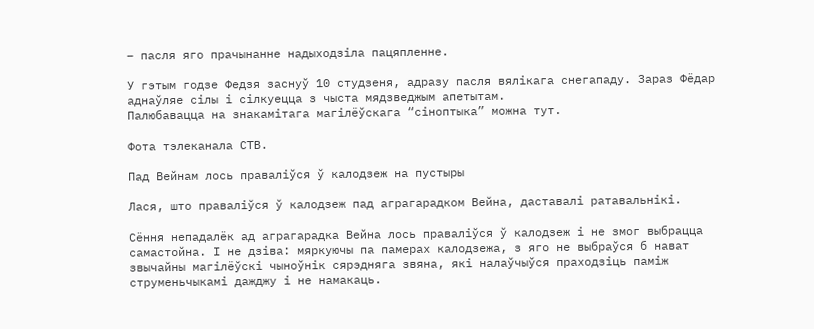– пасля яго прачынанне надыходзіла пацяпленне.

У гэтым годзе Федзя заснуў 10 студзеня, адразу пасля вялікага снегападу. Зараз Фёдар аднаўляе сілы і сілкуецца з чыста мядзведжым апетытам.
Палюбавацца на знакамітага магілёўскага “сіноптыка” можна тут.

Фота тэлеканала СТВ.

Пад Вейнам лось праваліўся ў калодзеж на пустыры

Лася, што праваліўся ў калодзеж пад аграгарадком Вейна, даставалі ратавальнікі.

Сёння непадалёк ад аграгарадка Вейна лось праваліўся ў калодзеж і не змог выбрацца самастойна. І не дзіва: мяркуючы па памерах калодзежа, з яго не выбраўся б нават звычайны магілёўскі чыноўнік сярэдняга звяна, які налаўчыўся праходзіць паміж струменьчыкамі дажджу і не намакаць.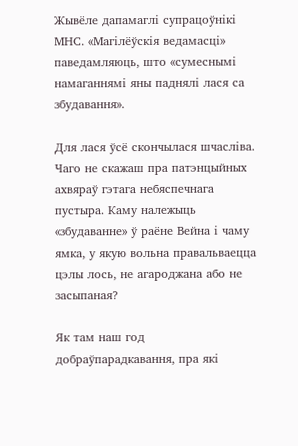Жывёле дапамаглі супрацоўнікі МНС. «Магілёўскія ведамасці» паведамляюць, што «сумеснымі намаганнямі яны паднялі лася са збудавання».

Для лася ўсё скончылася шчасліва. Чаго не скажаш пра патэнцыйных ахвяраў гэтага небяспечнага пустыра. Каму належыць «збудаванне» ў раёне Вейна і чаму ямка, у якую вольна правальваецца цэлы лось, не агароджана або не засыпаная?

Як там наш год добраўпарадкавання, пра які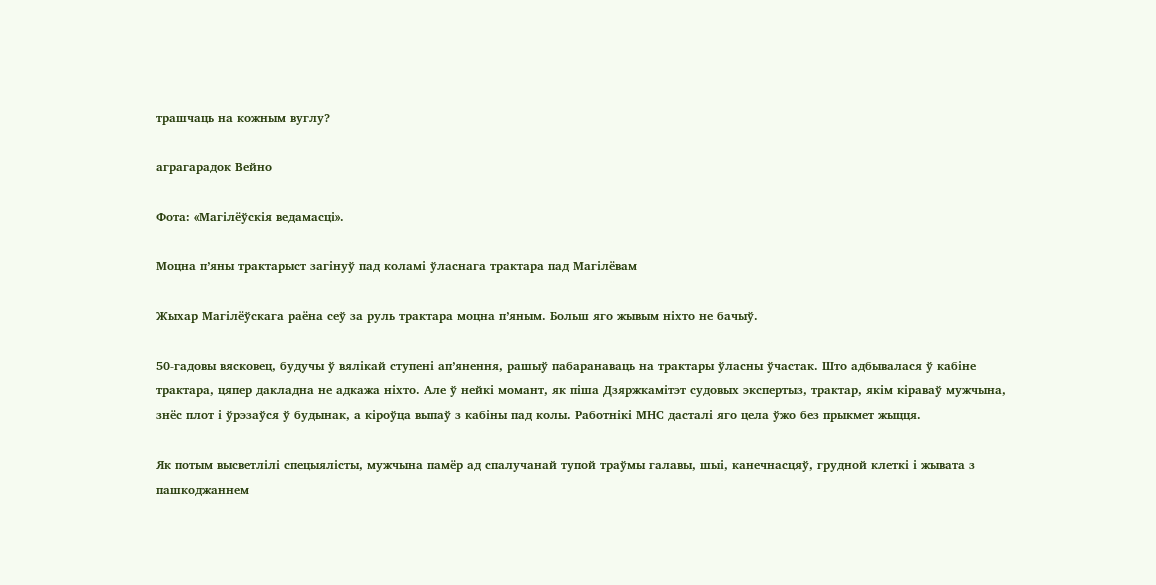трашчаць на кожным вуглу?

аграгарадок Вейно

Фота: «Магілёўскія ведамасці».

Моцна п’яны трактарыст загінуў пад коламі ўласнага трактара пад Магілёвам

Жыхар Магілёўскага раёна сеў за руль трактара моцна п’яным. Больш яго жывым ніхто не бачыў.

50-гадовы вясковец, будучы ў вялікай ступені ап’янення, рашыў пабаранаваць на трактары ўласны ўчастак. Што адбывалася ў кабіне трактара, цяпер дакладна не адкажа ніхто. Але ў нейкі момант, як піша Дзяржкамітэт судовых экспертыз, трактар, якім кіраваў мужчына, знёс плот і ўрэзаўся ў будынак, а кіроўца выпаў з кабіны пад колы. Работнікі МНС дасталі яго цела ўжо без прыкмет жыцця.

Як потым высветлілі спецыялісты, мужчына памёр ад спалучанай тупой траўмы галавы, шыі, канечнасцяў, грудной клеткі і жывата з пашкоджаннем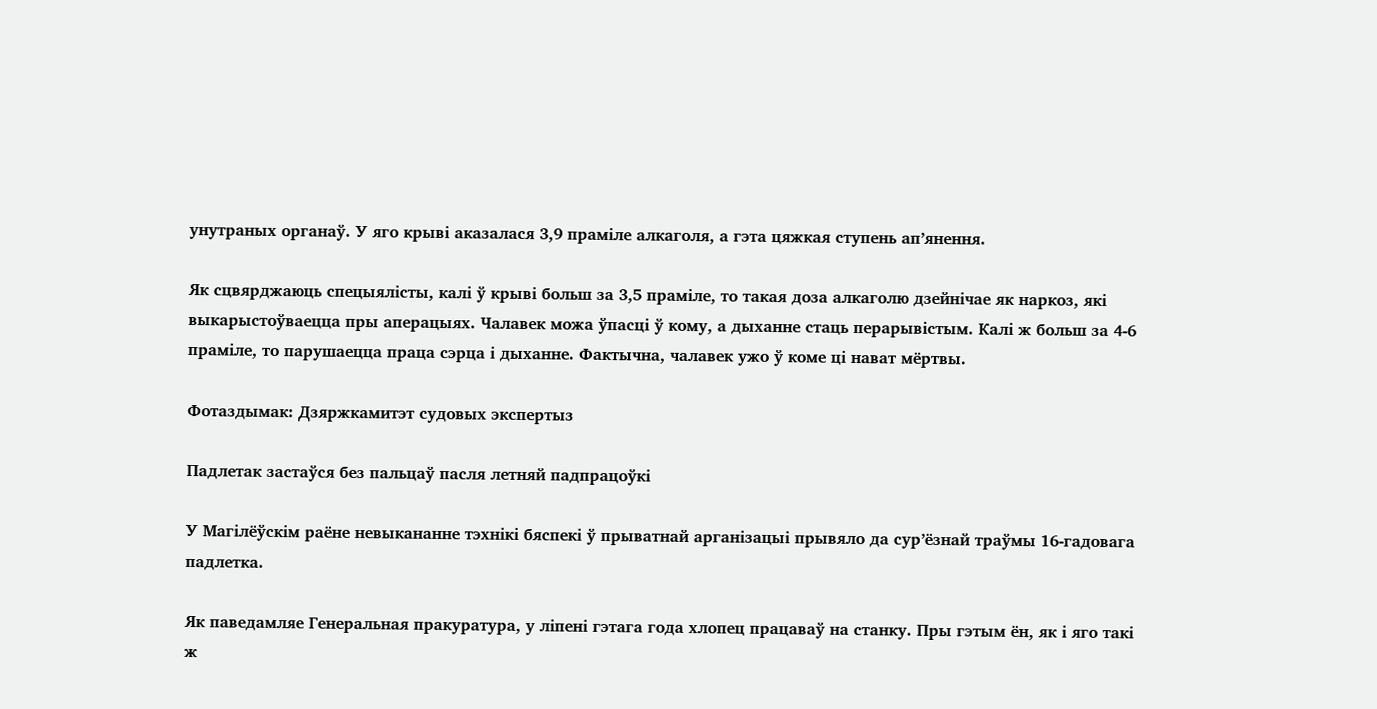унутраных органаў. У яго крыві аказалася 3,9 праміле алкаголя, а гэта цяжкая ступень ап’янення.

Як сцвярджаюць спецыялісты, калі ў крыві больш за 3,5 праміле, то такая доза алкаголю дзейнічае як наркоз, які выкарыстоўваецца пры аперацыях. Чалавек можа ўпасці ў кому, а дыханне стаць перарывістым. Калі ж больш за 4-6 праміле, то парушаецца праца сэрца і дыханне. Фактычна, чалавек ужо ў коме ці нават мёртвы.

Фотаздымак: Дзяржкамитэт судовых экспертыз

Падлетак застаўся без пальцаў пасля летняй падпрацоўкі

У Магілёўскім раёне невыкананне тэхнікі бяспекі ў прыватнай арганізацыі прывяло да сур’ёзнай траўмы 16-гадовага падлетка.

Як паведамляе Генеральная пракуратура, у ліпені гэтага года хлопец працаваў на станку. Пры гэтым ён, як і яго такі ж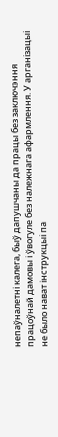непаўналетні калега, быў дапушчаны да працы без заключэння працоўнай дамовы і ўвогуле без належнага афармлення. У арганізацыі не было нават інструкцыі па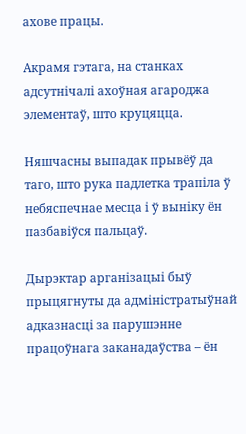ахове працы.

Акрамя гэтага, на станках адсутнічалі ахоўная агароджа элементаў, што круцяцца.

Няшчасны выпадак прывёў да таго, што рука падлетка трапіла ў небяспечнае месца і ў выніку ён пазбавіўся пальцаў.

Дырэктар арганізацыі быў прыцягнуты да адміністратыўнай адказнасці за парушэнне працоўнага заканадаўства – ён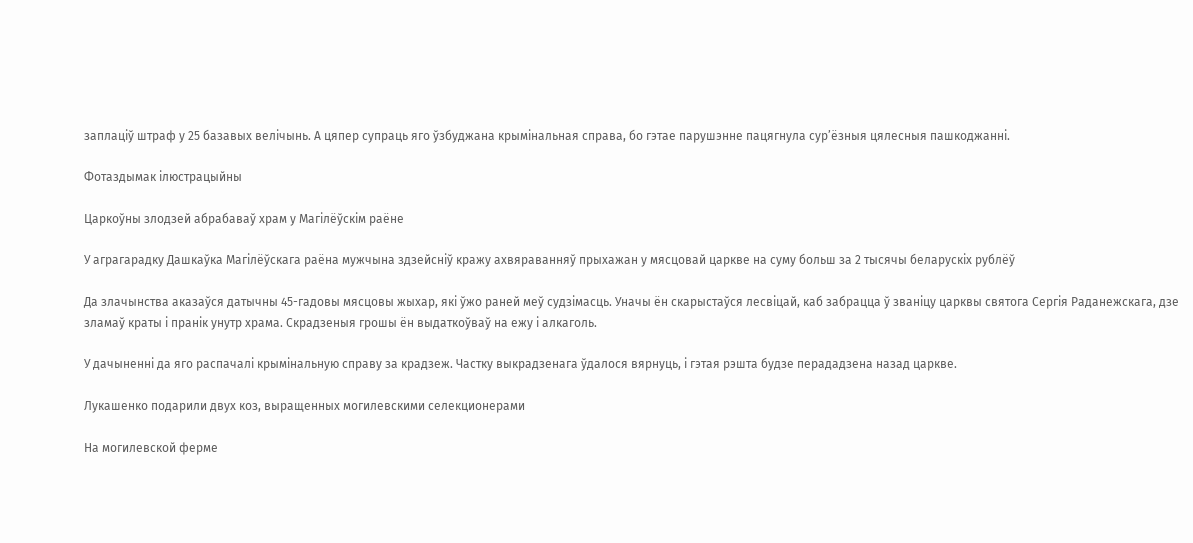заплаціў штраф у 25 базавых велічынь. А цяпер супраць яго ўзбуджана крымінальная справа, бо гэтае парушэнне пацягнула сур’ёзныя цялесныя пашкоджанні.

Фотаздымак ілюстрацыйны

Царкоўны злодзей абрабаваў храм у Магілёўскім раёне

У аграгарадку Дашкаўка Магілёўскага раёна мужчына здзейсніў кражу ахвяраванняў прыхажан у мясцовай царкве на суму больш за 2 тысячы беларускіх рублёў

Да злачынства аказаўся датычны 45-гадовы мясцовы жыхар, які ўжо раней меў судзімасць. Уначы ён скарыстаўся лесвіцай, каб забрацца ў званіцу царквы святога Сергія Раданежскага, дзе зламаў краты і пранік унутр храма. Скрадзеныя грошы ён выдаткоўваў на ежу і алкаголь.

У дачыненні да яго распачалі крымінальную справу за крадзеж. Частку выкрадзенага ўдалося вярнуць, і гэтая рэшта будзе перададзена назад царкве.

Лукашенко подарили двух коз, выращенных могилевскими селекционерами

На могилевской ферме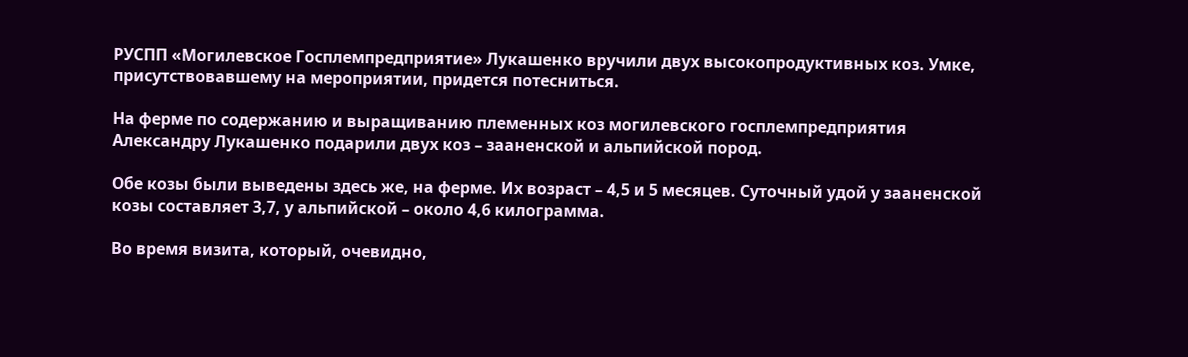РУСПП «Могилевское Госплемпредприятие» Лукашенко вручили двух высокопродуктивных коз. Умке, присутствовавшему на мероприятии, придется потесниться.

На ферме по содержанию и выращиванию племенных коз могилевского госплемпредприятия Александру Лукашенко подарили двух коз – зааненской и альпийской пород.

Обе козы были выведены здесь же, на ферме. Их возраст – 4,5 и 5 месяцев. Суточный удой у зааненской козы составляет 3,7, у альпийской – около 4,6 килограмма.

Во время визита, который, очевидно,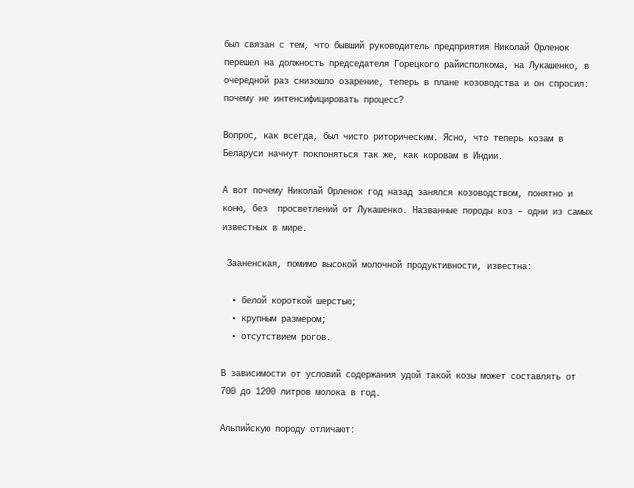был связан с тем, что бывший руководитель предприятия Николай Орленок перешел на должность председателя Горецкого райисполкома, на Лукашенко, в очередной раз снизошло озарение, теперь в плане козоводства и он спросил: почему не интенсифицировать процесс?

Вопрос, как всегда, был чисто риторическим. Ясно, что теперь козам в Беларуси начнут поклоняться так же, как коровам в Индии.

А вот почему Николай Орленок год назад занялся козоводством, понятно и коню, без  просветлений от Лукашенко. Названные породы коз – одни из самых известных в мире.

 Зааненская, помимо высокой молочной продуктивности, известна:

  • белой короткой шерстью;
  • крупным размером;
  • отсутствием рогов.

В зависимости от условий содержания удой такой козы может составлять от 700 до 1200 литров молока в год.

Альпийскую породу отличают: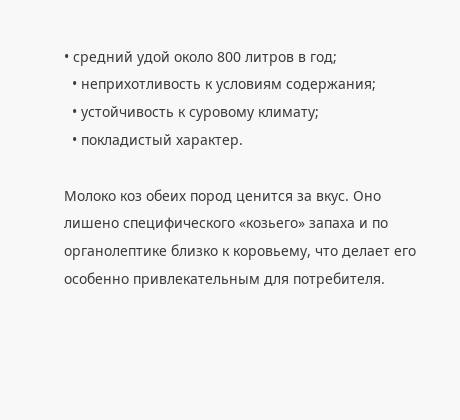• средний удой около 800 литров в год;
  • неприхотливость к условиям содержания;
  • устойчивость к суровому климату;
  • покладистый характер.

Молоко коз обеих пород ценится за вкус. Оно лишено специфического «козьего» запаха и по органолептике близко к коровьему, что делает его особенно привлекательным для потребителя.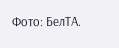Фото: БелТА.